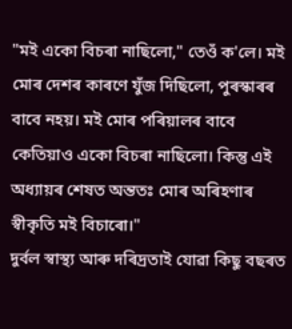"মই একো বিচৰা নাছিলো," তেওঁ ক'লে। মই মোৰ দেশৰ কাৰণে যুঁজ দিছিলো, পুৰস্কাৰৰ বাবে নহয়। মই মোৰ পৰিয়ালৰ বাবে কেতিয়াও একো বিচৰা নাছিলো। কিন্তু এই অধ্যায়ৰ শেষত অন্ততঃ মোৰ অৰিহণাৰ স্বীকৃতি মই বিচাৰো।"
দুৰ্বল স্বাস্থ্য আৰু দৰিদ্ৰতাই যোৱা কিছু বছৰত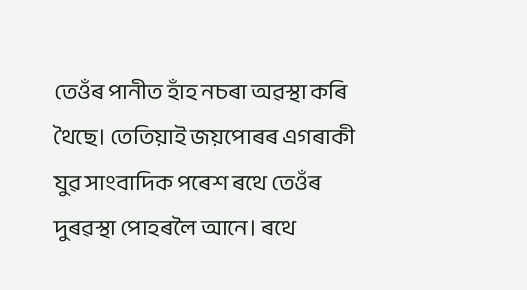তেওঁৰ পানীত হাঁহ নচৰা অৱস্থা কৰি থৈছে। তেতিয়াই জয়পোৰৰ এগৰাকী যুৱ সাংবাদিক পৰেশ ৰথে তেওঁৰ দুৰৱস্থা পোহৰলৈ আনে। ৰথে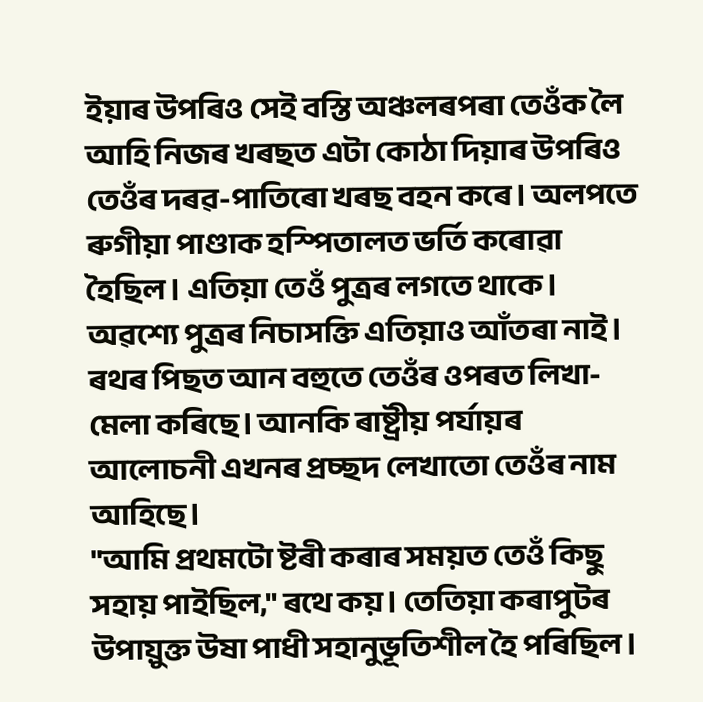ইয়াৰ উপৰিও সেই বস্তি অঞ্চলৰপৰা তেওঁক লৈ আহি নিজৰ খৰছত এটা কোঠা দিয়াৰ উপৰিও তেওঁৰ দৰৱ-পাতিৰো খৰছ বহন কৰে। অলপতে ৰুগীয়া পাণ্ডাক হস্পিতালত ভৰ্তি কৰোৱা হৈছিল। এতিয়া তেওঁ পুত্ৰৰ লগতে থাকে। অৱশ্যে পুত্ৰৰ নিচাসক্তি এতিয়াও আঁতৰা নাই। ৰথৰ পিছত আন বহুতে তেওঁৰ ওপৰত লিখা-মেলা কৰিছে। আনকি ৰাষ্ট্ৰীয় পৰ্যায়ৰ আলোচনী এখনৰ প্ৰচ্ছদ লেখাতো তেওঁৰ নাম আহিছে।
"আমি প্ৰথমটো ষ্টৰী কৰাৰ সময়ত তেওঁ কিছু সহায় পাইছিল," ৰথে কয়। তেতিয়া কৰাপুটৰ উপায়ুক্ত উষা পাধী সহানুভূতিশীল হৈ পৰিছিল।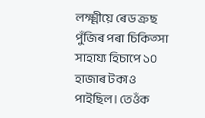লক্ষ্মীয়ে ৰেড ক্ৰছ পুঁজিৰ পৰা চিকিত্সা সাহায্য হিচাপে ১০ হাজাৰ টকাও পাইছিল। তেওঁক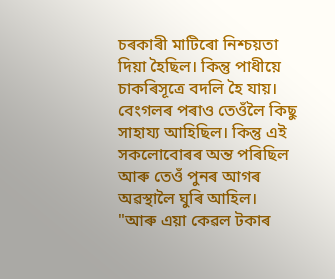চৰকাৰী মাটিৰো নিশ্চয়তা দিয়া হৈছিল। কিন্তু পাধীয়ে চাকৰিসূত্ৰে বদলি হৈ যায়। বেংগলৰ পৰাও তেওঁলৈ কিছু সাহায্য আহিছিল। কিন্তু এই সকলোবোৰৰ অন্ত পৰিছিল আৰু তেওঁ পুনৰ আগৰ অৱস্থালৈ ঘুৰি আহিল। "আৰু এয়া কেৱল টকাৰ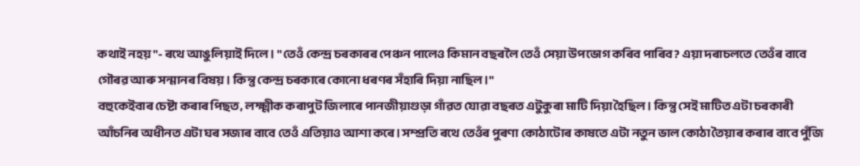কথাই নহয়"- ৰথে আঙুলিয়াই দিলে। "তেওঁ কেন্দ্ৰ চৰকাৰৰ পেঞ্চন পালেও কিমান বছৰলৈ তেওঁ সেয়া উপভোগ কৰিব পাৰিব? এয়া দৰাচলতে তেওঁৰ বাবে গৌৰৱ আৰু সন্মানৰ বিষয়। কিন্তু কেন্দ্ৰ চৰকাৰে কোনো ধৰণৰ সঁহাৰি দিয়া নাছিল।"
বহুকেইবাৰ চেষ্টা কৰাৰ পিছত, লক্ষ্মীক কৰাপুট জিলাৰে পানজীয়াগুড়া গাঁৱত যোৱা বছৰত এটুকুৰা মাটি দিয়া হৈছিল। কিন্তু সেই মাটিত এটা চৰকাৰী আঁচনিৰ অধীনত এটা ঘৰ সজাৰ বাবে তেওঁ এতিয়াও আশা কৰে। সম্প্ৰতি ৰথে তেওঁৰ পুৰণা কোঠাটোৰ কাষতে এটা নতুন ভাল কোঠা তৈয়াৰ কৰাৰ বাবে পুঁজি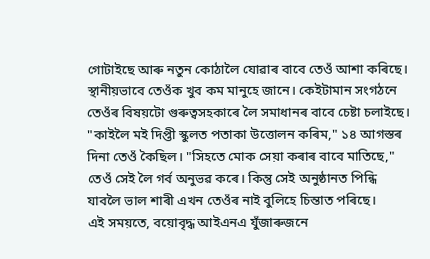গোটাইছে আৰু নতুন কোঠালৈ যোৱাৰ বাবে তেওঁ আশা কৰিছে।
স্থানীয়ভাবে তেওঁক খুব কম মানুহে জানে। কেইটামান সংগঠনে তেওঁৰ বিষয়টো গুৰুত্বসহকাৰে লৈ সমাধানৰ বাবে চেষ্টা চলাইছে। "কাইলৈ মই দিপ্তী স্কুলত পতাকা উত্তোলন কৰিম," ১৪ আগস্তৰ দিনা তেওঁ কৈছিল। "সিহতে মোক সেয়া কৰাৰ বাবে মাতিছে," তেওঁ সেই লৈ গৰ্ব অনুভৱ কৰে। কিন্তু সেই অনুষ্ঠানত পিন্ধি যাবলৈ ভাল শাৰী এখন তেওঁৰ নাই বুলিহে চিন্তাত পৰিছে।
এই সময়তে, বয়োবৃদ্ধ আইএনএ যুঁজাৰুজনে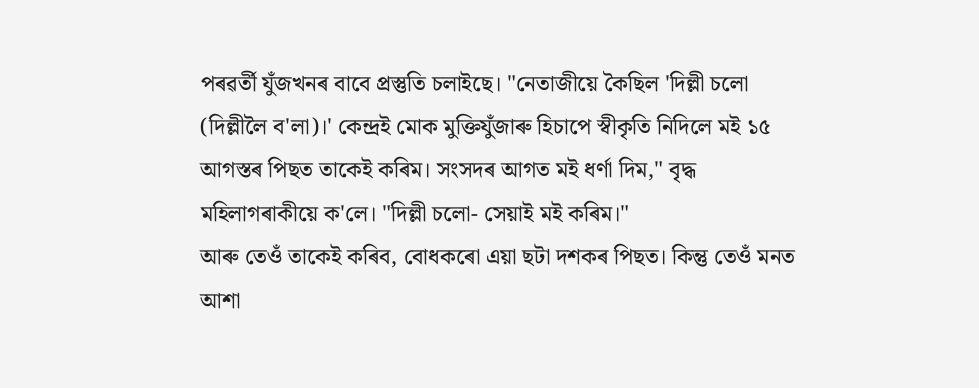পৰৱৰ্তী যুঁজখনৰ বাবে প্ৰস্তুতি চলাইছে। "নেতাজীয়ে কৈছিল 'দিল্লী চলো (দিল্লীলৈ ব'লা)।' কেন্দ্ৰই মোক মুক্তিযুঁজাৰু হিচাপে স্বীকৃতি নিদিলে মই ১৫ আগস্তৰ পিছত তাকেই কৰিম। সংসদৰ আগত মই ধৰ্ণা দিম," বৃদ্ধ মহিলাগৰাকীয়ে ক'লে। "দিল্লী চলো- সেয়াই মই কৰিম।"
আৰু তেওঁ তাকেই কৰিব, বোধকৰো এয়া ছটা দশকৰ পিছত। কিন্তু তেওঁ মনত আশা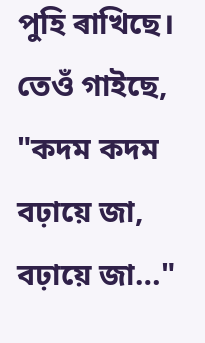পুহি ৰাখিছে। তেওঁ গাইছে, "কদম কদম বঢ়ায়ে জা, বঢ়ায়ে জা…"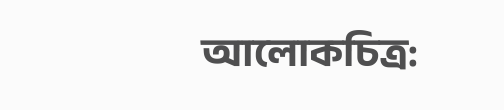আলোকচিত্ৰ: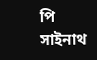পি সাইনাথ